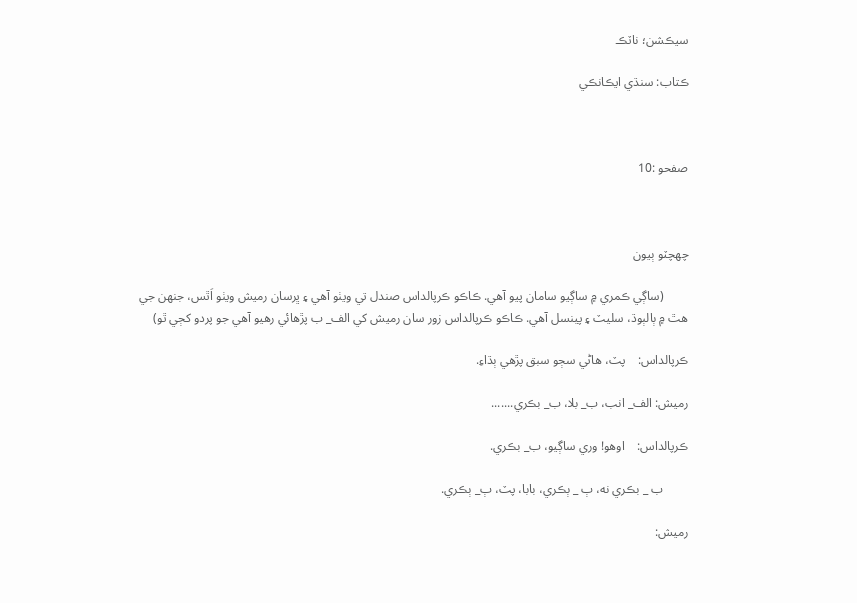سيڪشن؛ ناٽڪ

ڪتاب: سنڌي ايڪانڪي



صفحو :10



چهچٽو ٻيون

        (ساڳي ڪمري ۾ ساڳيو سامان پيو آهي. ڪاڪو ڪرپالداس صندل تي ويٺو آهي ۽ ڀرسان رميش ويٺو اَٿس، جنهن جي هٿ ۾ ٻالٻوڌ، سليٽ ۽ پينسل آهي. ڪاڪو ڪرپالداس زور سان رميش کي الف_ ب پڙهائي رهيو آهي جو پردو کڄي ٿو)

ڪرپالداس:    پٽ، هاڻي سڄو سبق پڙهي ٻڌاءِ.

رميش: الف_ انب، ب_ بلا، ب_ بڪري.......

ڪرپالداس:    اوهو! وري ساڳيو، ب_ بڪري.

        ب _ بڪري نه، ٻ _ ٻڪري، بابا، پٽ، ٻ_ ٻڪري.

رميش: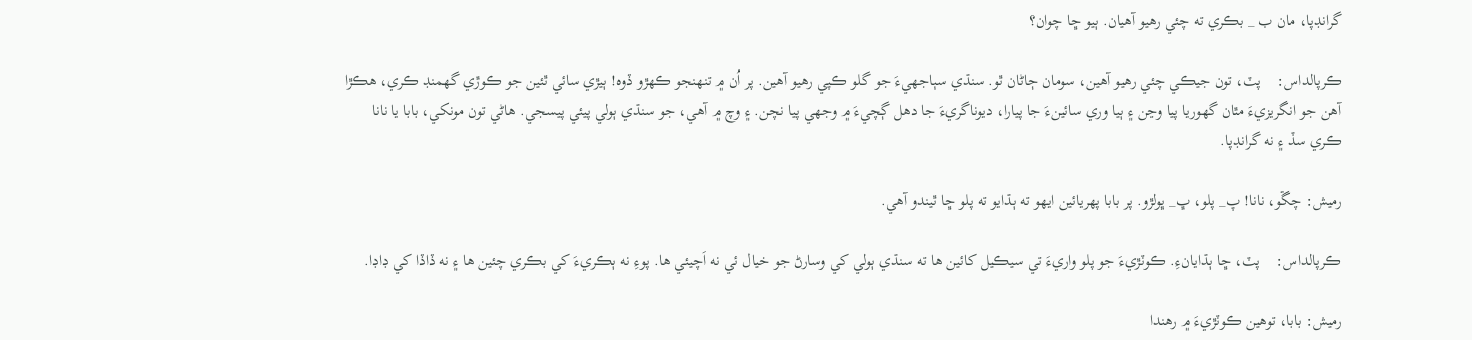گرانڊپا، مان ب _ بڪري ته چئي رهيو آهيان. ٻيو ڇا چوان؟

ڪرپالداس:    پٽ، تون جيڪي چئي رهيو آهين، سومان ڄاڻان ٿو. سنڌي سٻاجهيءَ جو گلو ڪپي رهيو آهين. پر اُن ۾ تنهنجو ڪهڙو ڏوه! ٻيڙي سائي ٿئين جو ڪوڙي گهمنڊ ڪري، هڪڙا آهن جو انگريزيءَ مٿان گهوريا پيا وڃن ۽ ٻيا وري سائينءَ جا پيارا، ديوناگريءَ جا دهل ڳچيءَ ۾ وجهي پيا نچن. ۽ وچ ۾ آهي، جو سنڌي ٻولي پيئي پيسجي. هاڻي تون مونکي، بابا يا نانا ڪري سڏ ۽ نه گرانڊپا.

رميش: چڱو، نانا! پ_ پلو، ڀ_ ڀولڙو. پر بابا پهريائين ايهو ته ٻڌايو ته پلو ڇا ٿيندو آهي.

ڪرپالداس:    پٽ، ڇا ٻڌايانءِ. ڪوٽڙيءَ جو پلو واريءَ تي سيڪيل کائين ها ته سنڌي ٻولي کي وسارڻ جو خيال ئي نه اَچيئي ها. پوءِ نه ٻڪريءَ کي بڪري چئين ها ۽ نه ڏاڏا کي ڊاڊا.

رميش: بابا، توهين ڪوٽڙيءَ ۾ رهندا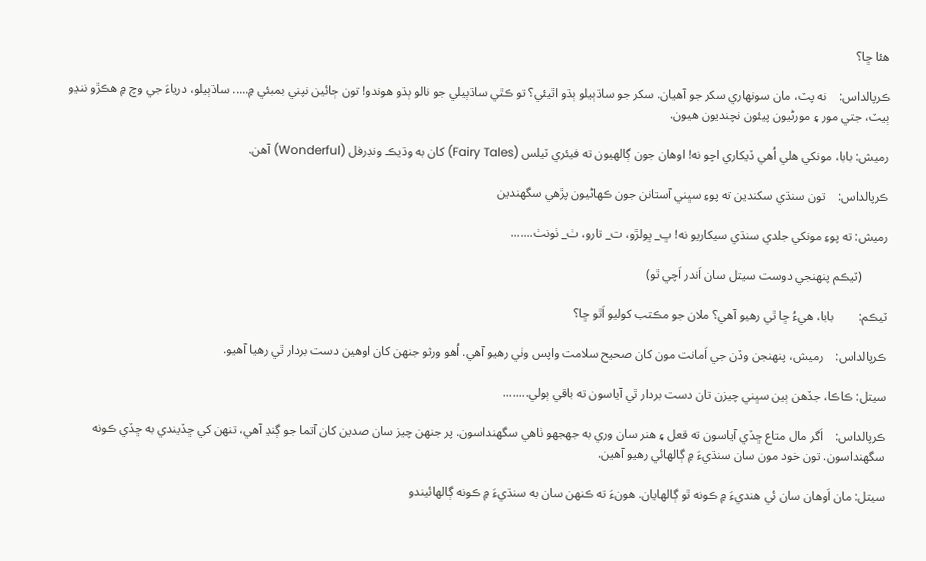هئا ڇا؟

ڪرپالداس:    نه پٽ، مان سونهاري سکر جو آهيان. سکر جو ساڌٻيلو ٻڌو اٿيئي؟ تو ڪٿي ساڌٻيلي جو نالو ٻڌو هوندو! تون ڄائين نپني بمبئي ۾..... ساڌٻيلو، درياءَ جي وچ ۾ هڪڙو ننڍو ٻيٽ، جتي مور ۽ مورڻيون پيئون نچنديون هيون.

رميش: بابا، مونکي هلي اُهي ڏيکاري اچو نه! اوهان جون ڳالهيون ته فيئري ٽيلس (Fairy Tales) کان به وڌيڪ ونڊرفل (Wonderful) آهن.

ڪرپالداس:    تون سنڌي سکندين ته پوءِ سڀني آستانن جون ڪهاڻيون پڙهي سگهندين

رميش: ته پوءِ مونکي جلدي سنڌي سيکاريو نه! ڀ_ ڀولڙو، ت_ تارو، ٺ_ ٺونٺ.......

        (ٽيڪم پنهنجي دوست سيتل سان اَندر اَچي ٿو)

ٽيڪم:        بابا، هيءُ ڇا ٿي رهيو آهي؟ ملان جو مڪتب کوليو اَٿو ڇا؟

ڪرپالداس:    رميش، پنهنجن وڏن جي اَمانت مون کان صحيح سلامت واپس وٺي رهيو آهي. اُهو ورثو جنهن کان اوهين دست بردار ٿي رهيا آهيو.

سيتل: ڪاڪا، جڏهن ٻين سڀني چيزن تان دست بردار ٿي آياسون ته باقي ٻولي........

ڪرپالداس:    اَگر مال متاع ڇڏي آياسون ته قعل ۽ هنر سان وري به جهجهو ٺاهي سگهنداسون. پر جنهن چيز سان صدين کان آتما جو ڳنڍ آهي، تنهن کي ڇڏيندي به ڇڏي ڪونه سگهنداسون. تون خود مون سان سنڌيءَ ۾ ڳالهائي رهيو آهين.

سيتل: مان اَوهان سان ئي هنديءَ ۾ ڪونه ٿو ڳالهايان. هونءَ ته ڪنهن سان به سنڌيءَ ۾ ڪونه ڳالهائيندو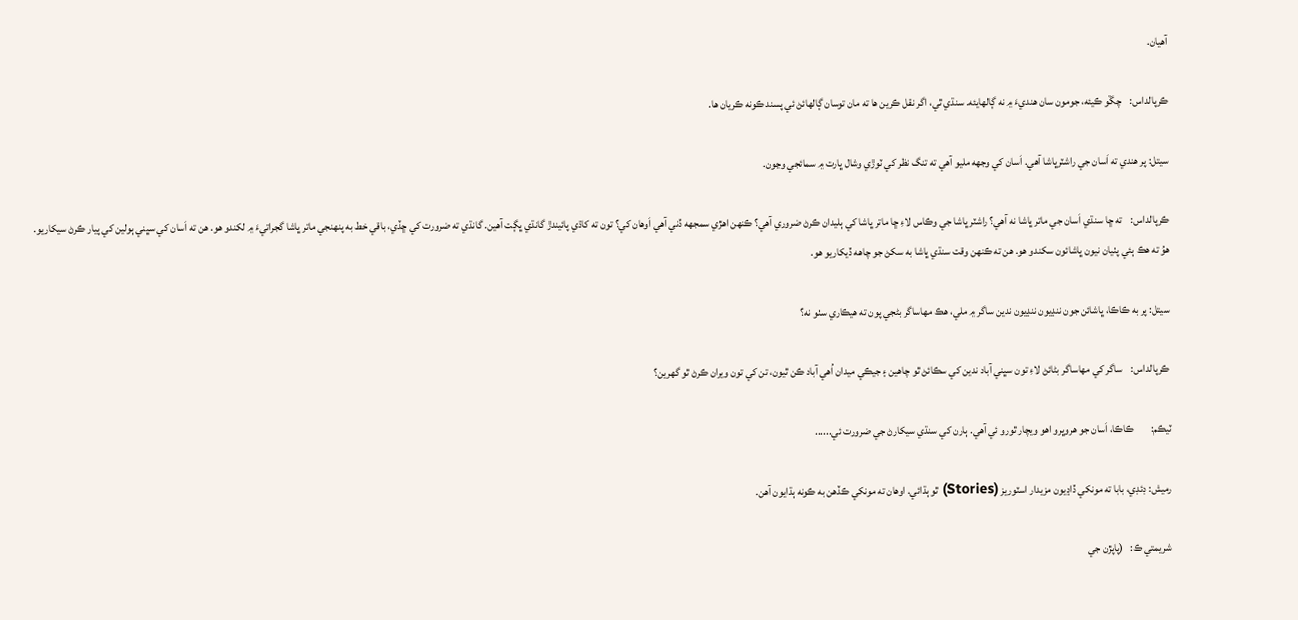آهيان.

ڪرپالداس:    چڱو ڪيئه، جومون سان هنديءَ ۾ نه ڳالهايئه. سنڌي ٿي، اگر نقل ڪرين ها ته مان توسان ڳالهائڻ ئي پسند ڪونه ڪريان ها.

سيتل: پر هندي ته اَسان جي راشٽرڀاشا آهي. اَسان کي وجهه مليو آهي ته تنگ نظر کي ٽوڙي وشال ڀارت ۾ سمائجي وڃون.

ڪرپالداس:    ته ڇا سنڌي اَسان جي ماتر ڀاشا نه آهي؟ راشٽر ڀاشا جي وڪاس لاءِ ڇا ماتر ڀاشا کي ٻليدان ڪرڻ ضروري آهي؟ ڪنهن اهڙي سمجهه ڏني آهي اَوهان کي؟ تون ته کاڌي پائيندڙ گانڌي ڀڳت آهين. گانڌي ته ضرورت کي ڇڏي، باقي خط به پنهنجي ماتر ڀاشا گجراتيءَ ۾ لکندو هو. هن ته اَسان کي سڀني ٻولين کي پيار ڪرڻ سيکاريو. هوُ ته هڪ ٻئي پٺيان نيون ڀاشائون سکندو هو. هن ته ڪنهن وقت سنڌي ڀاشا به سکڻ جو چاهه ڏيکاريو هو.

سيتل: پر به ڪاڪا، ڀاشائن جون ننڍيون ننڍيون ندين ساگر ۾ ملي، هڪ مهاساگر بڻجي پون ته هيڪاري سٺو نه؟

ڪرپالداس:    ساگر کي مهاساگر بڻائڻ لاءِ تون سڀني آباد ندين کي سڪائڻ ٿو چاهين ۽ جيڪي ميدان اُهي آباد ڪن ٿيون، تن کي تون ويران ڪرڻ ٿو گهرين؟

ٽيڪم:        ڪاڪا، اَسان جو هروڀرو اهو ويچار ٿورو ئي آهي. ٻارن کي سنڌي سيکارڻ جي ضرورت ئي......

رميش: ڊئڊي، بابا ته مونکي ڏاڍيون مزيدار اسٽوريز (Stories) ٿو ٻڌائي. اوهان ته مونکي ڪڏهن به ڪونه ٻڌايون آهن.

شريمتي ڪ:   (پاپڙن جي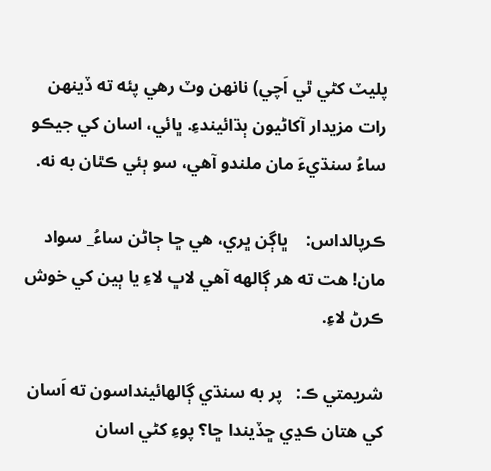پليٽ کڻي ٿي اَچي) نانهن وٽ رهي پئه ته ڏينهن رات مزيدار آکاڻيون ٻڌائيندءِ. ڀائي، اسان کي جيڪو ساءُ سنڌيءَ مان ملندو آهي، سو ٻئي ڪٿان به نه.

ڪرپالداس:    ڀاڳن ڀري، هي ڇا ڄاڻن ساءُ_ سواد مان! هت ته هر ڳالهه آهي لاڀ لاءِ يا ٻين کي خوش ڪرڻ لاءِ.

شريمتي ڪ:   پر به سنڌي ڳالهائينداسون ته اَسان کي هتان ڪڍي ڇڏيندا ڇا؟ پوءِ کڻي اسان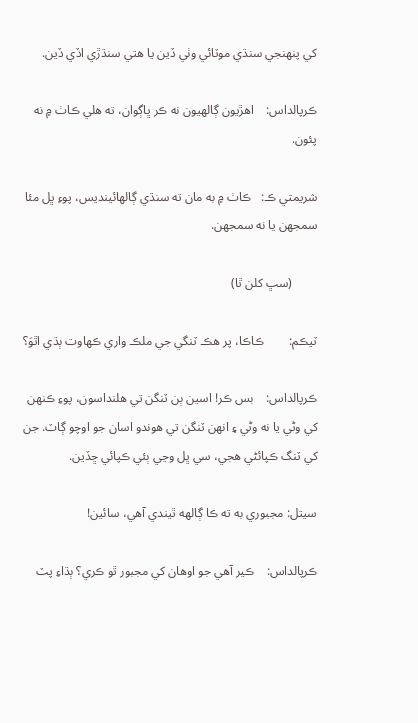کي پنهنجي سنڌي موٽائي وٺي ڏين يا هتي سنڌڙي اڏي ڏين.

ڪرپالداس:    اهڙيون ڳالهيون نه ڪر ڀاڳوان، ته هلي ڪاٺ ۾ نه پئون.

شريمتي ڪ:   ڪاٺ ۾ به مان ته سنڌي ڳالهائينديس، پوءِ ڀل مئا سمجهن يا نه سمجهن.

        (سڀ کلن ٿا)

ٽيڪم:        ڪاڪا، پر هڪ ٽنگي جي ملڪ واري ڪهاوت ٻڌي اٿوَ؟

ڪرپالداس:    بس ڪر! اسين ٻن ٽنگن تي هلنداسون، پوءِ ڪنهن کي وڻي يا نه وڻي ۽ انهن ٽنگن تي هوندو اسان جو اوچو ڳاٽ. جن کي ٽنگ ڪپائڻي هجي، سي ڀل وڃي ٻئي ڪپائي ڇڏين.

سيتل: مجبوري به ته ڪا ڳالهه ٿيندي آهي، سائين!

ڪرپالداس:    ڪير آهي جو اوهان کي مجبور ٿو ڪري؟ ٻڌاءِ پٽ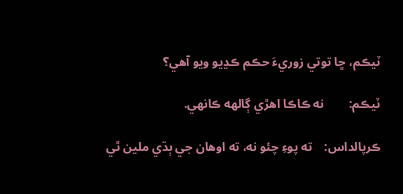ٽيڪم، ڇا توتي زوريءَ حڪم ڪڍيو ويو آهي؟

ٽيڪم:        نه ڪاڪا اهڙي ڳالهه ڪانهي.

ڪرپالداس:    ته پوءِ چئو نه، ته اوهان جي ٻڌي ملين ٿي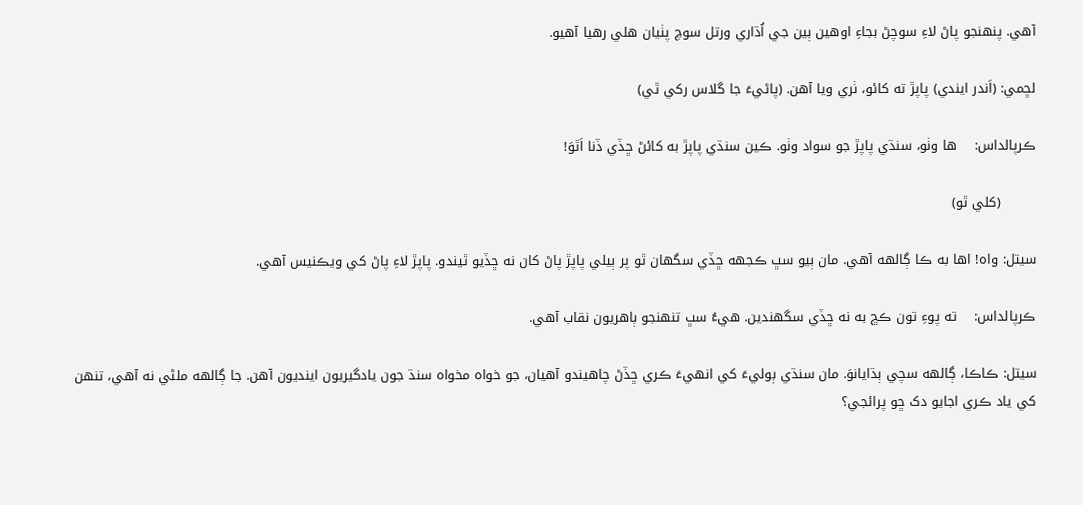آهي. پنهنجو پاڻ لاءِ سوچڻ بجاءِ اوهين ٻين جي اُڌاري ورتل سوچ پٺيان هلي رهيا آهيو.

لڇمي: (اَندر ايندي) پاپڙ ته کائو، ٺري ويا آهن. (پاڻيءَ جا گلاس رکي ٿي)

ڪرپالداس:    ها وٺو، سنڌي پاپڙ جو سواد وٺو. ڪين سنڌي پاپڙ به کائڻ ڇڏي ڏنا اَٿوَ!

        (کلي ٿو)

سيتل: واه! اها به ڪا ڳالهه آهي. مان ٻيو سڀ ڪجهه ڇڏي سگهان ٿو پر ٻيلي پاپڙ پاڻ کان نه ڇڏيو ٿيندو. پاپڙ لاءِ پاڻ کي ويڪنيس آهي.

ڪرپالداس:    ته پوءِ تون ڪڇ به نه ڇڏي سگهندين. هيءُ سڀ تنهنجو ٻاهريون نقاب آهي.

سيتل: ڪاڪا، ڳالهه سچي ٻڌايانوَ. مان سنڌي ٻوليءَ کي انهيءَ ڪري ڇڏڻ چاهيندو آهيان، جو خواه مخواه سنڌ جون يادگيريون اينديون آهن. جا ڳالهه ملڻي نه آهي، تنهن کي ياد ڪري اجايو دک ڇو پرائجي؟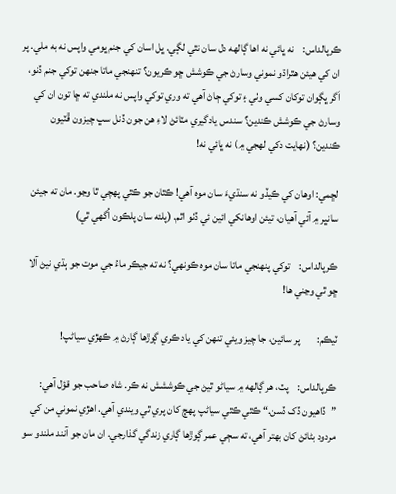ڪرپالداس:    نه ڀائي نه اها ڳالهه دل سان نٿي لڳي. ڀل اسان کي جنم ڀومي واپس نه به ملي. پر ان کي هيئن هٿراڌو نموني وسارڻ جي ڪوشش ڇو ڪريون؟ تنهنجي ماتا جنهن توکي جنم ڏنو، اَگر ڀڳوان توکان کسي وٺي ۽ توکي ڄاڻ آهي ته وري توکي واپس نه ملندي ته ڇا تون ان کي وسارڻ جي ڪوشش ڪندين؟ سندس يادگيري مٽائڻ لاءِ هن جون ڏنل سڀ چيزون ڦٽيون ڪندين؟ (نهايت دکي لهجي ۾) نه ڀائي نه!

لڇمي: اوهان کي ڪيڏو نه سنڌيءَ سان موه آهي! ڪٿان جو ڪٿي پهچي ٿا وڃو. مان ته جيئن سانڀر ۾ آئي آهيان، تيئن اوهانکي ائين ئي ڏٺو اٿم. (پلئه سان پلڪون اُگهي ٿي)

ڪرپالداس:    توکي پنهنجي ماتا سان موه ڪونهي؟ نه ته جيڪر ماءُ جي موت جو ٻڌي نيڻ آلا ڇو ٿي وڃني ها!

ٽيڪم:        پر سائين، جا چيز ويئي تنهن کي ياد ڪري ڳوڙها ڳارڻ ۾ ڪهڙي سياڻپ!

ڪرپالداس:    پٽ، هر ڳالهه ۾ سياڻو ٿيڻ جي ڪوششش نه ڪر. شاه صاحب جو قؤل آهي: ”ڏاهيون ڏک ڏسن.“ ڪٿي ڪٿي سياڻپ پهچ کان پري ٿي ويندي آهي. اهڙي نموني من کي مردود بڻائڻ کان بهتر آهي، ته سڄي عمر ڳوڙها ڳاري زندگي گذارجي. ان مان جو آنند ملندو سو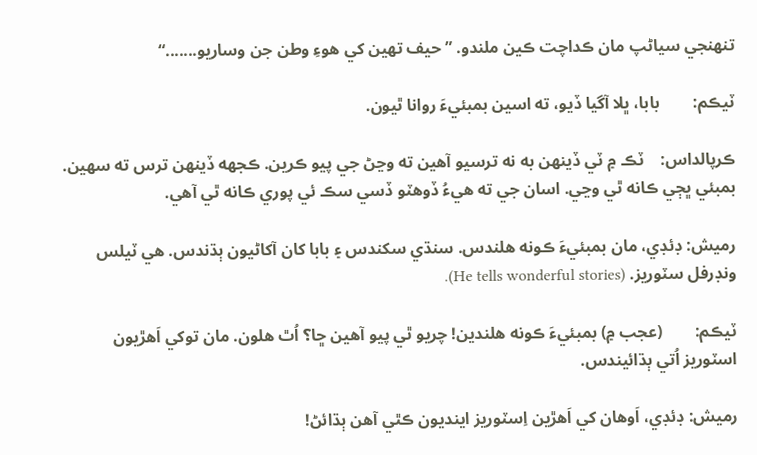تنهنجي سياڻپ مان ڪداچت ڪين ملندو. ”حيف تهين کي هوءِ وطن جن وساريو.......“

ٽيڪم:        بابا، ڀلا آگيا ڏيو، ته اسين بمبئيءَ روانا ٿيون.

ڪرپالداس:    ٽڪ ۾ ٽي ڏينهن به نه ترسيو آهين ته وڃڻ جي پيو ڪرين. ڪجهه ڏينهن ترس ته سهين. بمبئي ڀڄي ڪانه ٿي وڃي. اسان جي ته هيءُ ڏوهٽو ڏسي سڪ ئي پوري ڪانه ٿي آهي.

رميش: ڊئڊي، مان بمبئيءَ ڪونه هلندس. سنڌي سکندس ۽ بابا کان آکاڻيون ٻڌندس. هي ٽيلس ونڊرفل سٽوريز. (He tells wonderful stories).

ٽيڪم:        (عجب ۾) بمبئيءَ ڪونه هلندين! چريو ٿي پيو آهين ڇا؟ اُٿ هلون. مان توکي اَهڙيون اسٽوريز اُتي ٻڌائيندس.

رميش: ڊئڊي، اَوهان کي اَهڙين اِسٽوريز اينديون ڪٿي آهن ٻڌائڻ!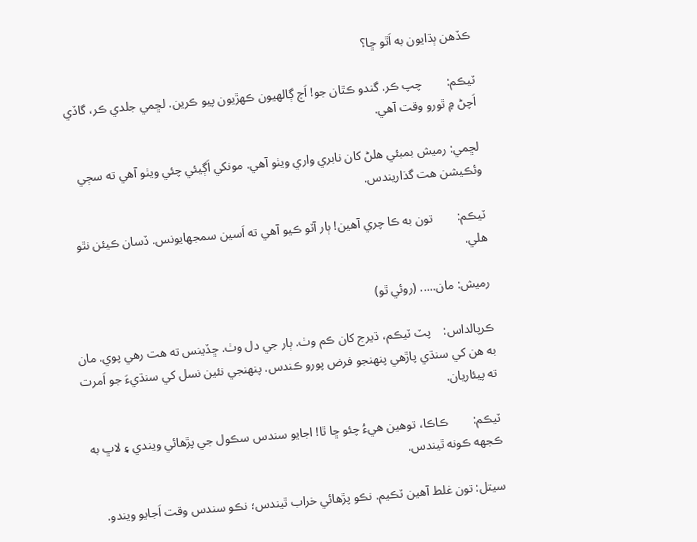ڪڏهن ٻڌايون به اَٿو ڇا؟

ٽيڪم:        چپ ڪر. گندو ڪٿان جو! اَڄ ڳالهيون ڪهڙيون پيو ڪرين. لڇمي جلدي ڪر، گاڏي اَچڻ ۾ ٿورو وقت آهي.

لڇمي: رميش بمبئي هلڻ کان نابري واري ويٺو آهي. مونکي اَڳيئي چئي ويٺو آهي ته سڄي وئڪيشن هت گذاريندس.

ٽيڪم:        تون به ڪا چري آهين! ٻار آٽو ڪيو آهي ته اَسين سمجهايونس. ڏسان ڪيئن نٿو هلي.

رميش: مان..... (روئي ٿو)

ڪرپالداس:    پٽ ٽيڪم، ڌيرج کان ڪم وٺ. ٻار جي دل وٺ. ڇڏينس ته هت رهي پوي. مان به هن کي سنڌي پاڙهي پنهنجو فرض پورو ڪندس. پنهنجي نئين نسل کي سنڌيءَ جو اَمرت ته پيئاريان.

ٽيڪم:        ڪاڪا، توهين هيءُ چئو ڇا ٿا! اجايو سندس سڪول جي پڙهائي ويندي ۽ لاڀ به ڪجهه ڪونه ٿيندس.

سيتل: تون غلط آهين ٽڪيم. نڪو پڙهائي خراب ٿيندس؛ نڪو سندس وقت اَجايو ويندو.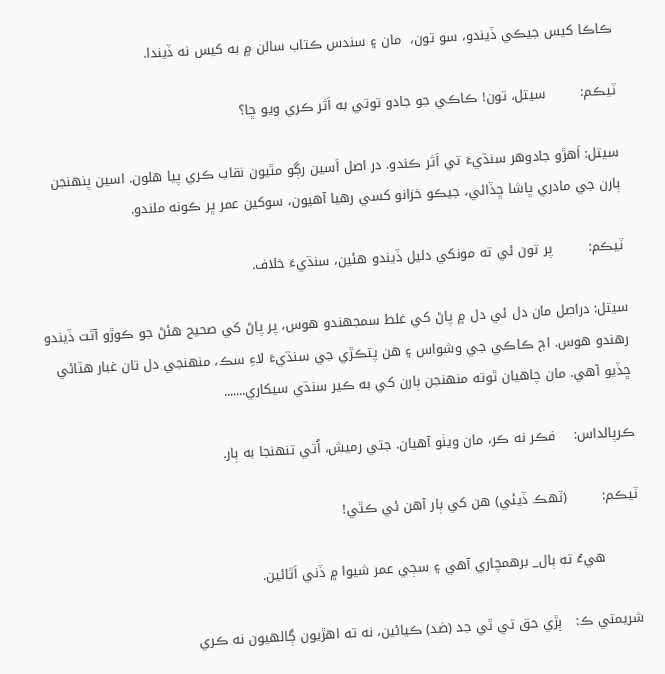ڪاڪا کيس جيڪي ڏيندو، سو تون،  مان ۽ سندس ڪتاب سالن ۾ به کيس نه ڏيندا.

ٽيڪم:        سيتل، تون! ڪاڪي جو جادو توتي به اَثر ڪري ويو ڇا؟

سيتل: اَهڙو جادوهر سنڌيءَ تي اَثر ڪندو. در اصل اَسين رڳو مٿيون نقاب ڪري پيا هلون. اسين پنهنجن ٻارن جي مادري ڀاشا ڇڏائي، جيڪو خزانو کسي رهيا آهيون، سوکين عمر ڀر ڪونه ملندو.

ٽيڪم:        پر تون ئي ته مونکي دليل ڏيندو هئين، سنڌيءَ خلاف.

سيتل: دراصل مان دل ئي دل ۾ پاڻ کي غلط سمجهندو هوس، پر پاڻ کي صحيح هئڻ جو ڪوڙو آٿت ڏيندو رهندو هوس. اڄ ڪاڪي جي وشواس ۽ هن پتڪڙي جي سنڌيءَ لاءِ سڪ، منهنجي دل تان غبار هٽائي ڇڏيو آهي. مان چاهيان ٿوته منهنجن ٻارن کي به ڪير سنڌي سيکاري.......

ڪرپالداس:    فڪر نه ڪر، مان ويٺو آهيان. جتي رميش، اُتي تنهنجا به ٻار.

ٽيڪم:        (ٽهڪ ڏيئي) هن کي ٻار آهن ئي ڪٿي!

        هيءُ ته ٻال_ برهمچاري آهي ۽ سڄي عمر شيوا ۾ ڏني اَٿائين.

شريمتي ڪ:   ٻڙي حق تي ٿي جد (ضد) ڪيائين، نه ته اهڙيون ڳالهيون نه ڪري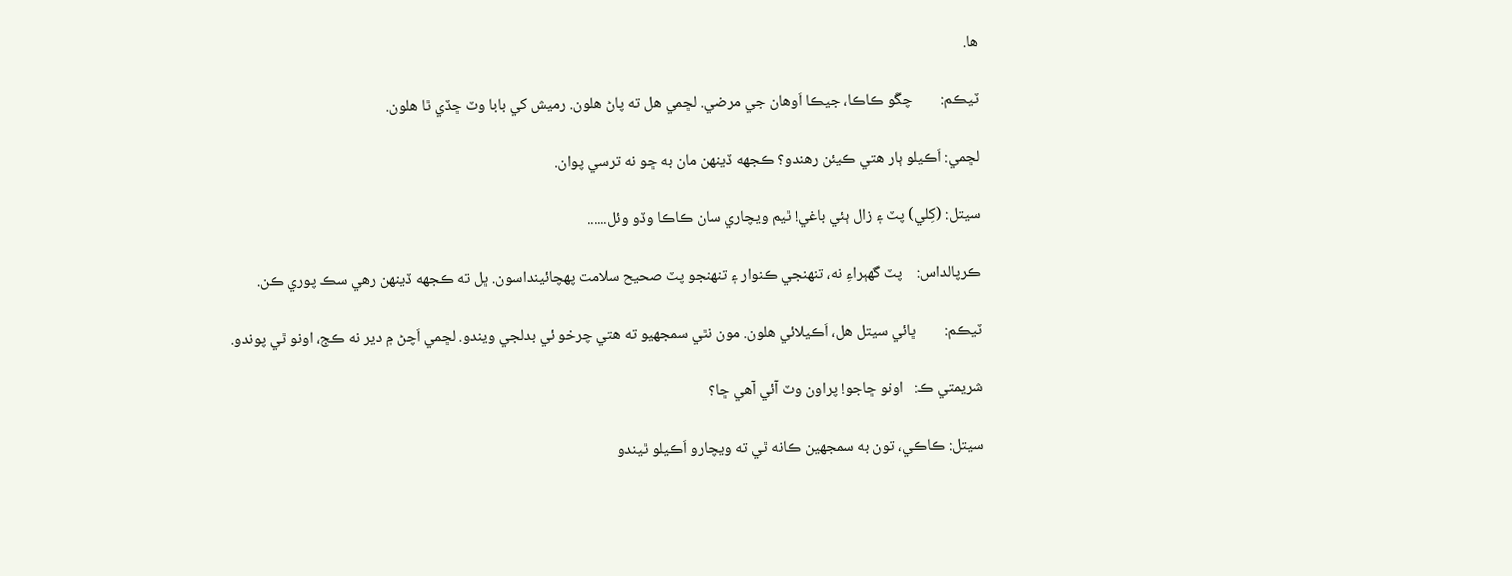ها.

ٽيڪم:        چڱو ڪاڪا، جيڪا اَوهان جي مرضي. لڇمي هل ته پاڻ هلون. رميش کي بابا وٽ ڇڏي ٿا هلون.

لڇمي: اَڪيلو ٻار هتي ڪيئن رهندو؟ ڪجهه ڏينهن مان به ڇو نه ترسي پوان.

سيتل: (کِلي) پٽ ۽ زال ٻئي باغي! ٿيم ويچاري سان ڪاڪا وڏو وئل......

ڪرپالداس:    پٽ گهٻراءِ نه، تنهنجي ڪنوار ۽ تنهنجو پٽ صحيح سلامت پهچائينداسون. ڀل ته ڪجهه ڏينهن رهي سڪ پوري ڪن.

ٽيڪم:        ڀائي سيتل هل، اَڪيلائي هلون. مون نٿي سمجهيو ته هتي چرخو ئي بدلجي ويندو. لڇمي اَچڻ ۾ دير نه ڪج، اونو ٿي پوندو.

شريمتي ڪ:   اونو ڇاجو! پراون وٽ آئي آهي ڇا؟

سيتل: ڪاڪي، تون به سمجهين ڪانه ٿي ته ويچارو اَڪيلو ٿيندو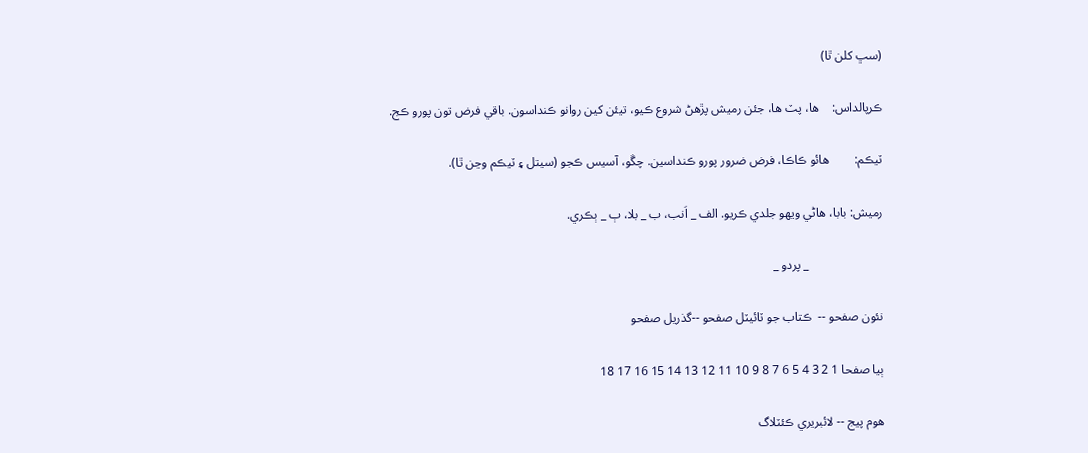(سڀ کلن ٿا)

ڪرپالداس:    ها، پٽ ها، جئن رميش پڙهڻ شروع ڪيو، تيئن کين روانو ڪنداسون. باقي فرض تون پورو ڪج.

ٽيڪم:        هائو ڪاڪا، فرض ضرور پورو ڪنداسين. چڱو، آسيس ڪجو (سيتل ۽ ٽيڪم وڃن ٿا).

رميش: بابا، هاڻي ويهو جلدي ڪريو. الف _ اَنب، ب _ بلا، ٻ _ ٻڪري.

                        _ پردو _

نئون صفحو --  ڪتاب جو ٽائيٽل صفحو --گذريل صفحو

ٻيا صفحا 1 2 3 4 5 6 7 8 9 10 11 12 13 14 15 16 17 18

هوم پيج -- لائبريري ڪئٽلاگ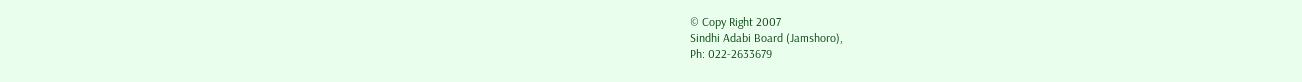© Copy Right 2007
Sindhi Adabi Board (Jamshoro),
Ph: 022-2633679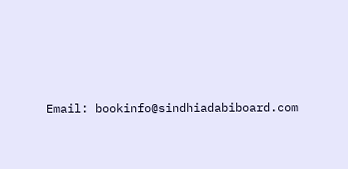Email: bookinfo@sindhiadabiboard.com